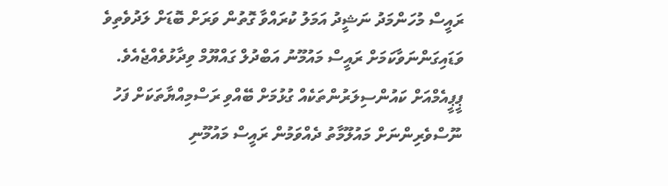ރައީސް މުހަންމަދު ނަޝީދު އަމަލު ކުރައްވާ ގޮތުން ވަރަށް ބޮޑަށް ލަދުވެތިވެ ވަޑައިގަންނަވާކަމަށް ރައީސް މައުމޫނު އަބްދުލް ގައްޔޫމް ވިދާޅުވެއްޖެއެވެ.
ޕީޕީއެމްއަށް ކައުންސިލަރުންތަކެއް ގުޅުމަށް ބޭއްވި ރަސްމިއްޔާތަކަށް ފަހު ނޫސްވެރިންނަށް މައުލޫމާތު ދެއްވަމުން ރައީސް މައުމޫނި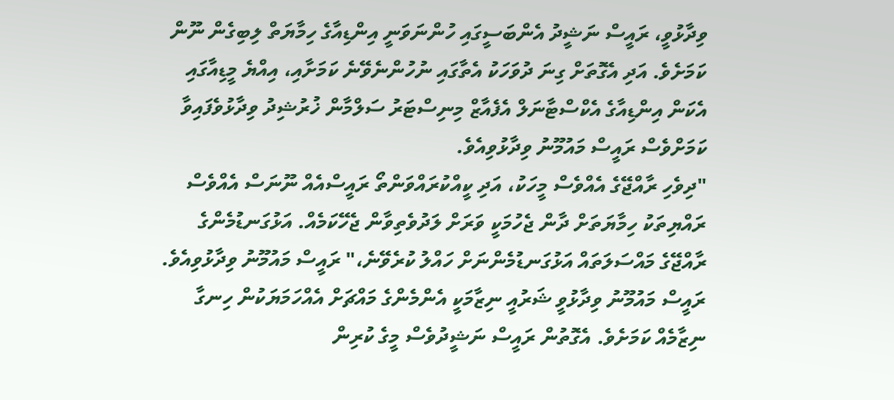ވިދާޅުވީ، ރައީސް ނަޝީދު އެންބަސީގައި ހުންނަވަނީ އިންޑިއާގެ ހިމާޔަތް ލިބިގެން ނޫން ކަމަށެވެ. އަދި އެގޮތަށް ގިނަ ދުވަހަކު އެތާގައި ނުހުންނެވޭނެ ކަމަށާއި، އިއްޔެ މީޑިއާގައި އެކަން އިންޑިއާގެ އެކްސްޓާނަލް އެފެއާޒް މިނިސްޓަރު ސަލްމާން ޚުރުޝިދު ވިދާޅުވެފައިވާ ކަމަށްވެސް ރައީސް މައުމޫނު ވިދާޅުވިއެވެ.
"ދިވެހި ރާއްޖޭގެ އެއްވެސް މީހަކު، އަދި ކީއްކުރައްވަންތޯ ރައީސްއެއް ނޫނަސް އެއްވެސް ރައްޔިތަކު ހިމާޔަތަށް ދާން ޖެހުމަކީ ވަރަށް ލަދުވެތިވާން ޖެހޭކަމެއް. އަޅުގަނޑުމެންގެ ރާއްޖޭގެ މައްސަލަތައް އަޅުގަނޑުމެންނަށް ހައްލު ކުރެވޭނެ،" ރައީސް މައުމޫނު ވިދާޅުވިއެވެ.
ރައީސް މައުމޫނު ވިދާޅުވީ ޝަރުއީ ނިޒާމަކީ އެންމެންގެ މައްޗަށް އެއްހަމަޔަކުން ހިނގާ ނިޒާމެއް ކަމަށެވެ. އެގޮތުން ރައީސް ނަޝީދުވެސް މީގެ ކުރިން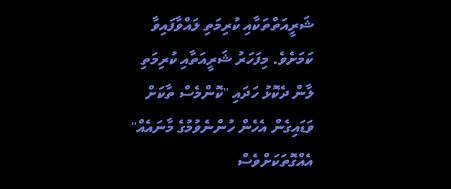ޝަރީއަތްތަކާއި ކުރިމަތި ލައްވާފައިވާ ކަމަށެވެ. މިފަހަރު ޝަރީއަތާއި ކުރިމަތި ލާން ދެކޮޅު ހަދައި "ކޮންމެސް ތާކަށް ވަޑައިގެން އެހެން ހުންނެވުމުގެ މާނައެއް" އެއްގޮތަކަށްވެސް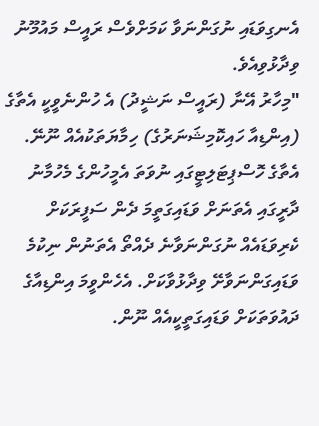އެނގިވަޑައި ނުގަންނަވާ ކަމަށްވެސް ރައީސް މައުމޫނު ވިދާޅުވިއެވެ.
"މިހާރު އޭނާ (ރައީސް ނަޝީދު) އެ ހުންނެވީކީ އެތާގެ (އިންޑިއާ ހައިކޮމިޝަނަރުގެ) ހިމާޔަތަކުއެއް ނޫނޭ. އެތާގެ ހޮސްޕިޓަލިޓީގައި ނުވަތަ އެމީހުންގެ މެހުމާނު ދާރީގައި އެތަނަށް ވަޑައިގަތީމަ ދެން ސަފީރަކަށް ކެރިވަޑައެއް ނުގަންނަވާނެ ދެއްތޯ އެތަނުން ނިކުމެ ވަޑައިގަންނަވާށޭ ވިދާޅުވާކަށް. އެހެންވީމަ އިންޑިއާގެ ދައުވަތަކަށް ވަޑައިގަތީކީއެއް ނޫން.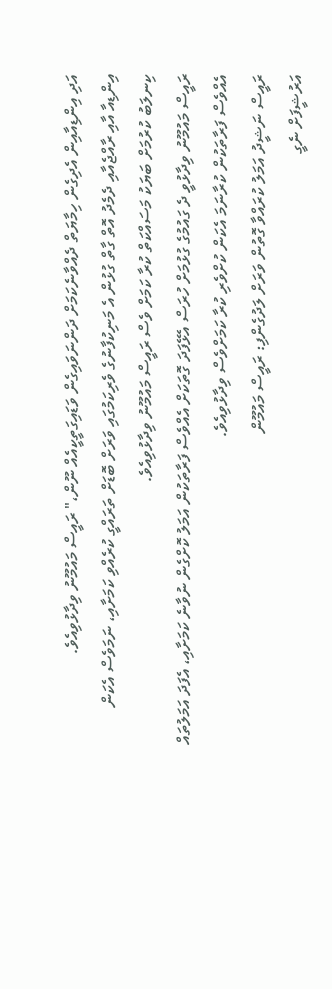އަދި އިންޑިއާއިން އެދިގެން ހިމާޔަތް ދެއްވާނެކަމަށް ދަންނަވައިގެން ވަޑައިގަތީކީއެއް ނޫން،" ރައީސް މައުމޫނު ވިދާޅުވިއެވެ.
އިންޑިއާ އާއި ރާއްޖެއާއި ދެމެދު އޮތް ގާތް ގުޅުން އެ މަނިކުފާނުގެ ވެރިކަމުގައި ވަރަށް ބޮޑަށް ތަރައްގީ ކުރެއްވި ކަމަށާއި، ނަމަވެސް އެކަން ކިނލަބު ކުރުމަށް ބަޔަކު މަސައްކަތް ކުރާ ކަމަށް ވެސް ރައީސް މައުމޫނު ވިދާޅުވިއެވެ.
ރައީސް މައުމޫނު ވިދާޅުވީ ދެ ގައުމުގެ ގުޅުމަށް ހުރަސް އެޅޭފަދަ ގޮތަކަށް އެއްވެސް ފަރާތަކުން އަމަލު ކޮށްގެން ނުވާނެ ކަމަށާއި، އެފަދަ އަމަލުތައް އެއްވެސް ފަރާތަކުން ކުރާނަމަ އެކަން ކުށްވެރި ކުރާ ކަމަށްވެސް ވިދާޅުވިއެވެ.
ރައީސް ނަޝީދު އަމަލު ކުރައްވާ ގޮތުން ވަރަށް ލަދުގެންފި: ރައީސް މައުމޫން
އަރުޝީފަށް ނެގީ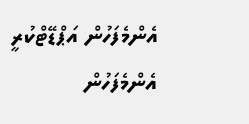އެންމެފަހުން އަޕްޑޭޓްކުރީ
އެންމެފަހުން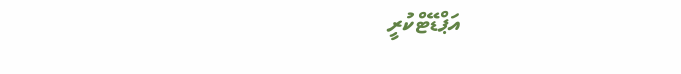އަޕްޑޭޓްކުރީ